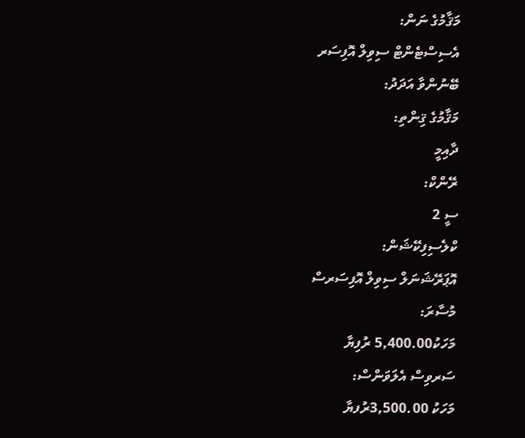މަޤާމުގެ ނަން:
އެސިސްޓެންޓް ސިވިލް އޮފިސަރ
ބޭނުންވާ އަދަދު:
މަޤާމުގެ ޤިންތި:
ދާއިމީ
ރޭންކް:
ސީ 2
ކްލެސިފިކޭޝަން:
އޮޕަރޭޝަނަލް ސިވިލް އޮފިސަރސް
މުސާރަ:
މަހަކު5,400.00 ރުފިޔާ
ސަރވިސް އެލަވަންސް:
މަހަކު 3,500.00ރުފޔާ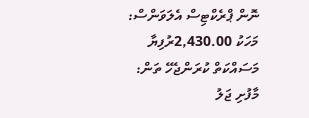ނޮން ޕްރެކްޓިސް އެލަވަންސް:
މަހަކު 2,430.00ރުފިޔާ
މަސައްކަތް ކުރަންޖެހޭ ތަން:
މާފުށި ޖަލު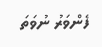ފެންވަރު ނުވަތަ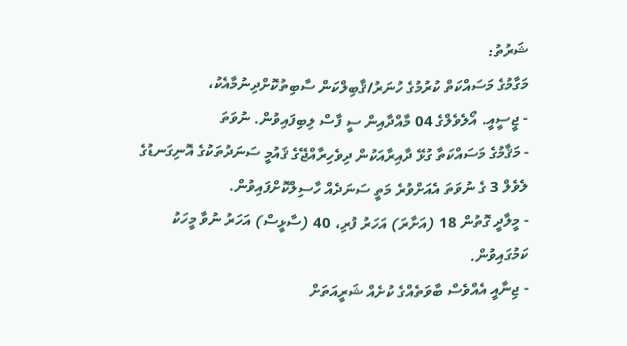ޝަރުތު:
މަގާމުގެ މަސައްކަތް ކުރުމުގެ ހުނަރު/ޤާބިލްކަން ސާބިތުކޮށްދިނުމާއެކު،
- ޖީސީއީ. އޯލެވެލްގެ 04 މާއްދާއިން ސީ ފާސް ލިބިފައިވުން. ނުވަތަ
- މަޤާމުގެ މަސައްކަތާ ގުޅޭ ދާއިރާއަކުން ދިވެހިރާއްޖޭގެ ޤައުމީ ސަނަދުތަކުގެ އޮނިގަނޑުގެ ލެވެލް 3 ގެ ނުވަތަ އެއަށްވުރެ މަތީ ސަނަދެއް ހާސިލްކޮށްފައިވުން.
- މީލާދީ ގޮތުން 18 (އަށާރަ) އަހަރު ފުރި، 40 (ސާޅީސް) އަހަރު ނުވާ މީހަކު ކަމުގައިވުން.
- ޖިނާއީ އެއްވެސް ބާވަތެއްގެ ކުށެއް ޝަރީއަތަށް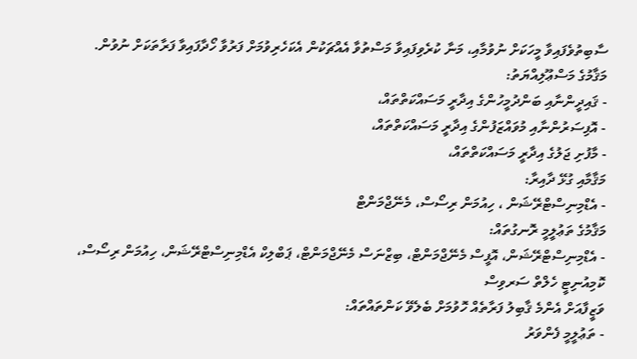ސާބިތުވެފައިވާ މީހަކަށް ނުވުމާއި، މަނާ ކުރެވިފައިވާ މަސްތުވާ އެއްޗަކުން އެކަހެރިވުމަށް ފަރުވާ ހޯދާފައިވާ ފަރާތަކަށް ނުވުން.
މަޤާމުގެ މަސްޢޫލިއްޔަތު:
- ޤައިދީންނާއި ބަންދުމީހުންގެ އިދާރީ މަސައްކަތްތައް،
- އޮފިސަރުންނާއި މުވައްޒަފުންގެ އިދާރީ މަސައްކަތްތައް،
- މާފުށި ޖަލުގެ އިދާރީ މަސައްކަތްތައް،
މަޤާމާއި ގުޅޭ ދާއިރާ:
- އެޑްމިނިސްޓްރޭޝަން ، ހިއުމަން ރިސޯސް، މެނޭޖްމަންޓް
މަޤާމުގެ ތަޢުލީމީ ރޮނގުތައް:
- އެޑްމިނިސްޓްރޭޝަން، އޮފީސް މެނޭޖްމަންޓް، ބިޒްނަސް މެނޭޖްމަންޓް، ޕަބްލިކް އެޑްމިނިސްޓްރޭޝަން، ހިއުމަން ރިސޯސް، ކޮމިއުނިޓީ ހެލްތް ސަރވިސް
ވަޒީފާއަށް އެންމެ ޤާބިލު ފަރާތެއް ހޮވުމަށް ބެލެވޭ ކަންތައްތައް:
- ތަޢުލީމީ ފެންވަރު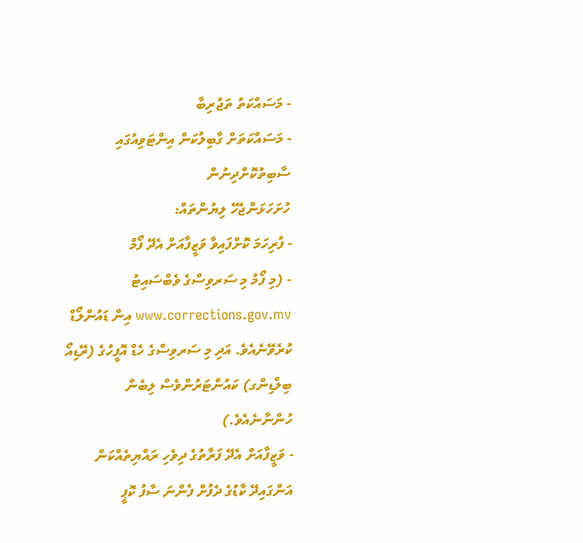- މަސައްކަތު ތަޖުރިބާ
- މަސައްކަތަށް ގާބިލުކަން އިންޓަވިއުގައި ސާބިތުކޮށްދިނުން
ހުށަހަޅަންޖެހޭ ލިޔުންތައް:
- ފުރިހަމަ ކޮށްފައިވާ ވަޒީފާއަށް އެދޭ ފޯމް
- (މި ފޯމު މި ސަރވިސްގެ ވެބްސައިޓު www.corrections.gov.mv އިން ޑައުންލޯޑް ކުރެވޭނެއެވެ. އަދި މި ސަރވިސްގެ ހެޑް އޮފީހުގެ (ރޭޑިއޯ ބިލްޑިންގ) ކައުންޓަރުންވެސް ލިބެން ހުންނާނެއެވެ.)
- ވަޒީފާއަށް އެދޭ ފަރާތުގެ ދިވެހި ރައްޔިތެއްކަން އަންގައިދޭ ކާޑުގެ ދެފުށް ފެންނަ ސާފު ކޮޕީ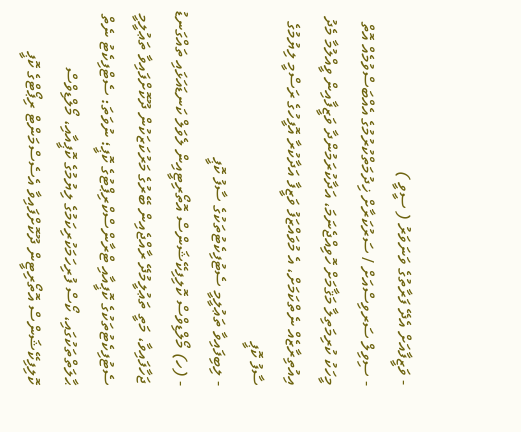- ވަޒީފާއަށް އެދޭ ފަރާތުގެ ވަނަވަރު ( ސީވީ )
- ސިވިލް ސަރވިސްއަށް / ސަރުކަރާށް ޚިދުމަތްކުރުމުގެ އެއްބަސްވުމެއް އޮތް މީހަކު ކުރިމަތިލާ މަޤާމަށް ހޮވިއްޖެނަމަ، އަދާކުރަމުންދާ ވަޒީފާއިން ވީއްލުމާ މެދު އިއުތިރާޒެއް ނެތްކަމަށް، އެ މުވައްޒަފު ވަޒީފާ އަދާކުރާ އޮފީހުގެ ރަސްމީ ލިޔުމުގެ ސާފު ކޮޕީ
- ލިބިފައިވާ ތަޢުލީމީ ސެޓުފިކެޓުތަކުގެ ސާފު ކޮޕީ
- (ހ) މޯލްޑިވްސް ކޮލިފިކޭޝަންސް އޮތޯރިޓީއިން ލެވަލް ކަނޑައަޅައި ތައްގަނޑު ޖަހާފައިވާ، މަތީ ތަޢުލީމުދޭ ރާއްޖެއިން ބޭރުގެ މަރުކަޒަކުން ދޫކޮށްފައިވާ ތަޢުލީމީ ސެޓުފިކެޓުތަކުގެ ކޮޕީއާއި ޓްރާންސްކްރިޕްޓުގެ ކޮޕީ؛ ނުވަތަ: ސެޓްފިކެޓު ނެތް ޙާލަތްތަކުގައި، ކޯސް ފުރިހަމަކުރިކަމުގެ ލިޔުމުގެ ކޮޕީއާއި، މޯލްޑިވްސް ކޮލިފިކޭޝަންސް އޮތޯރިޓީން ދޫކޮށްފައިވާ އެސެސްމަންޓް ރިޕޯޓްގެ ކޮޕީ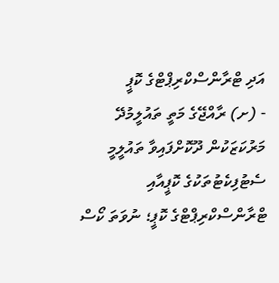އަދި ޓްރާންސްކްރިޕްޓްގެ ކޮޕީ
- (ށ) ރާއްޖޭގެ މަތީ ތައުލީމުދޭ މަރުކަޒަކުން ދޫކޮށްފައިވާ ތައުލީމީ ސެޓުފިކެޓުތަކުގެ ކޮޕީއާއި ޓްރާންސްކްރިޕްޓްގެ ކޮޕީ؛ ނުވަތަ ކޯސް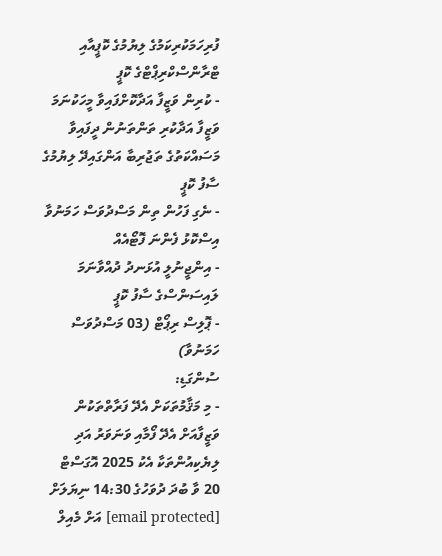ފުރިހަމަކުރިކަމުގެ ލިޔުމުގެ ކޮޕީއާއި ޓްރާންސްކްރިޕްޓްގެ ކޮޕީ
- ކުރިން ވަޒީފާ އަދާކޮށްފައިވާ މީހަކުނަމަ ވަޒީފާ އަދާކުރި ތަންތަނުން ދީފައިވާ މަސައްކަތުގެ ތަޖުރިބާ އަންގައިދޭ ލިޔުމުގެ ސާފު ކޮޕީ
- ނެގި ފަހުން ތިން މަސްދުވަސް ހަމަނުވާ އިސްކޮޅު ފެންނަ ފޮޓޯއެއް
- އިންޖީނުލީ އުޅަނދު ދުއްވާނަމަ ލައިސަންސްގެ ސާފު ކޮޕީ
- ޕޮލިސް ރިޕޯޓް (03 މަސްދުވަސް ހަމަނުވާ)
ސުންގަޑި:
- މި މަޤާމުތަކަށް އެދޭ ފަރާތްތަކުން ވަޒީފާއަށް އެދޭ ފޯމާއި ވަނަވަރު އަދި ލިޔެކިއުންތަކާ އެކު 2025 އޮގަސްޓް 20 ވާ ބުދަ ދުވަހުގެ 14:30 ނިޔަލަށް [email protected] އަށް މެއިލް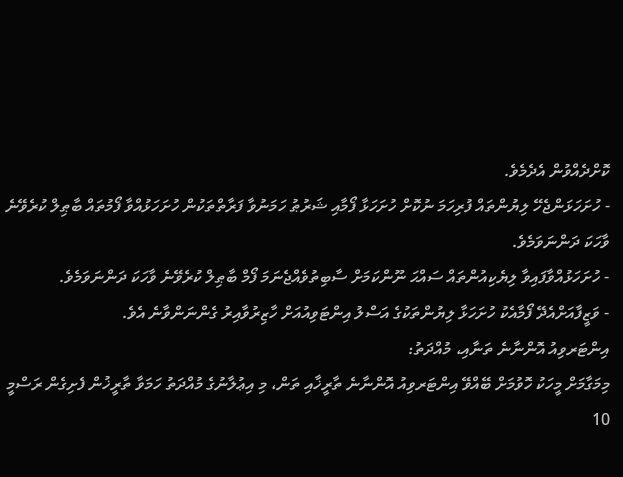ކޮށްދެއްވުން އެދެމެވެ.
- ހުށަހަޅަންޖެހޭ ލިޔުންތައް ފުރިހަމަ ނުކޮށް ހުށަހަޅާ ފޯމާއި ޝަރުޠު ހަމަނުވާ ފަރާތްތަކުން ހުށަހަޅުއްވާ ފޯމުތައް ބާޠިލް ކުރެވޭނެ ވާހަކަ ދަންނަވަމެވެ.
- ހުށަހަޅުއްވާފައިވާ ލިޔެކިއުންތައް ސައްޙަ ނޫންކަމަށް ސާބިތުވެއްޖެނަމަ ފޯމް ބާޠިލް ކުރެވޭނެ ވާހަކަ ދަންނަވަމެވެ.
- ވަޒީފާއަށްއެދޭ ފޯމާއެކު ހުށަހަޅާ ލިޔުންތަކުގެ އަސްލު އިންޓަވިއުއަށް ހާޒިރުވާއިރު ގެންނަންވާނެ އެވެ.
އިންޓަރވިއު އޮންނާނެ ތަނާއި، މުއްދަތު:
މިމަގާމަށް މީހަކު ހޮވުމަށް ބޭއްވޭ އިންޓަރވިއު އޮންނާނެ ތާރީޚާއި ތަން، މި އިޢުލާނުގެ މުއްދަތު ހަމަވާ ތާރީޚުން ފެށިގެން ރަސްމީ 10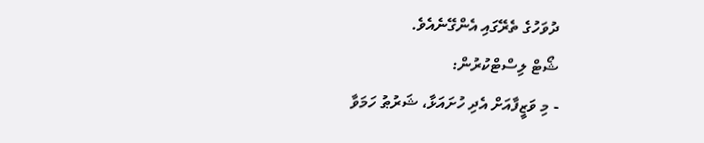ދުވަހުގެ ތެރޭގައި އެންގޭނެއެވެ.
ޝޯޓް ލިސްޓްކުރުން:
- މި ވަޒީފާއަށް އެދި ހުށައަޅާ، ޝަރުޠު ހަމަވާ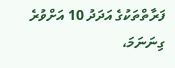ފަރާތްތަކުގެ އަދަދު 10 އަށްވުރެ ގިނަނަމަ،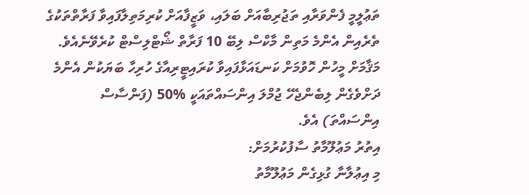ތަޢުލީމީ ފެންވަރާއި ތަޖުރިބާއަށް ބަލައި، ވަޒީފާއަށް ކުރިމަތިލާފައިވާ ފަރާތްތަކުގެ ތެރެއިން އެންމެ މަތިން މާކްސް ލިބޭ 10 ފަރާތް ޝޯޓްލިސްޓް ކުރެވޭނެއެވެ.
މަޤާމަށް މީހުން ހޮވުމަށް ކަނޑައަޅާފައިވާ ކުރައިޓީރިއާގެ ހުރިހާ ބަޔަކުން އެންމެ ދަށްވެގެން ލިބެންޖެހޭ ޖުމްލަ އިންސައްތައަކީ %50 (ފަންސާސް އިންސައްތަ) އެވެ.
އިތުރު މަޢުލޫމާތު ސާފުކުރުމަށް:
މި އިޢުލާނާ ގުޅިގެން މަޢުލޫމާތު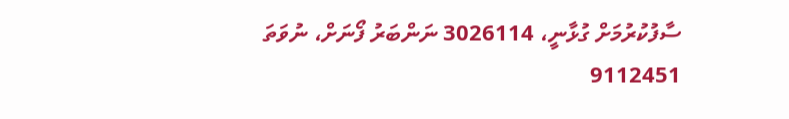ސާފުކުރުމަށް ގުޅާނީ، 3026114 ނަންބަރު ފޯނަށް، ނުވަތަ 9112451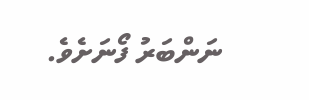ނަންބަރު ފޯނަށެވެ.